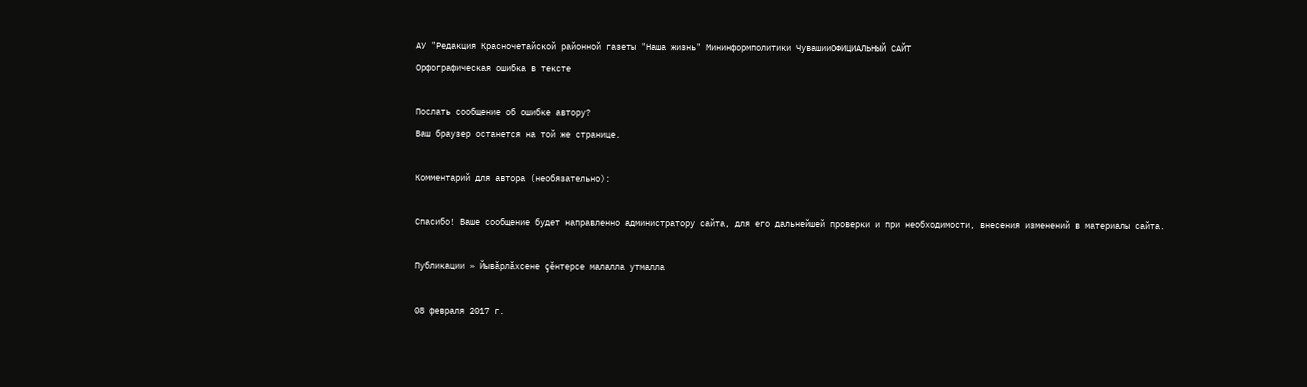АУ "Редакция Красночетайской районной газеты "Наша жизнь" Мининформполитики ЧувашииОФИЦИАЛЬНЫЙ САЙТ
Орфографическая ошибка в тексте

Послать сообщение об ошибке автору?
Ваш браузер останется на той же странице.

Комментарий для автора (необязательно):

Спасибо! Ваше сообщение будет направленно администратору сайта, для его дальнейшей проверки и при необходимости, внесения изменений в материалы сайта.

Публикации » Йывăрлăхсене çĕнтерсе малалла утмалла

08 февраля 2017 г.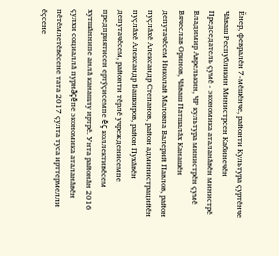Ĕнер, февралĕн 7-мĕшĕнче, районти Культура çуртĕнче Чăваш Республикин Министрсен Кабинечĕн Председатель çумĕ - экономика аталанăвĕн министрĕ Владимир Аврелькин, ЧР культура министрĕн çумĕ Вячеслав Оринов, Чăваш Патшалăх Канашĕн депутачĕсем Николай Маловпа Валерий Павлов, район пуçлăхĕ Александр Степанов, район администрацийĕн пуçлăхĕ Александр Башкиров, район Пухăвĕн депутачĕсем, районти тĕрлĕ учрежденисемпе предприятисен ертỹçисемпе ĕç коллективĕсем хутшăннипе анлă канашлу иртрĕ. Унта районăн 2016 çулхи социаллă пурнăçĕпе экономика аталанăвĕн пĕтĕмлетĕвĕсене тата 2017 çулта туса ирттермелли ĕçсене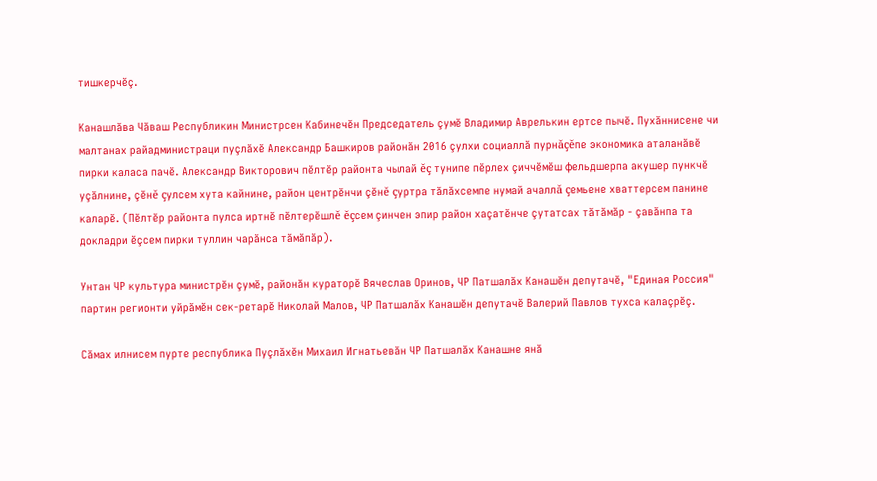тишкерчĕç.

Канашлăва Чăваш Республикин Министрсен Кабинечĕн Председатель çумĕ Владимир Аврелькин ертсе пычĕ. Пухăннисене чи малтанах райадминистраци пуçлăхĕ Александр Башкиров районăн 2016 çулхи социаллă пурнăçĕпе экономика аталанăвĕ пирки каласа пачĕ. Александр Викторович пĕлтĕр районта чылай ĕç тунипе пĕрлех çиччĕмĕш фельдшерпа акушер пункчĕ уçăлнине, çĕнĕ çулсем хута кайнине, район центрĕнчи çĕнĕ çуртра тăлăхсемпе нумай ачаллă çемьене хваттерсем панине каларĕ. (Пĕлтĕр районта пулса иртнĕ пĕлтерĕшлĕ ĕçсем çинчен эпир район хаçатĕнче çутатсах тăтăмăр - çавăнпа та докладри ĕçсем пирки туллин чарăнса тăмăпăр).

Унтан ЧР культура министрĕн çумĕ, районăн кураторĕ Вячеслав Оринов, ЧР Патшалăх Канашĕн депутачĕ, "Единая Россия" партин регионти уйрăмĕн сек-ретарĕ Николай Малов, ЧР Патшалăх Канашĕн депутачĕ Валерий Павлов тухса калаçрĕç.

Сăмах илнисем пурте республика Пуçлăхĕн Михаил Игнатьевăн ЧР Патшалăх Канашне янă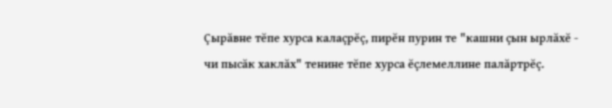Çырăвне тĕпе хурса калаçрĕç, пирĕн пурин те "кашни çын ырлăхĕ - чи пысăк хаклăх" тенине тĕпе хурса ĕçлемеллине палăртрĕç.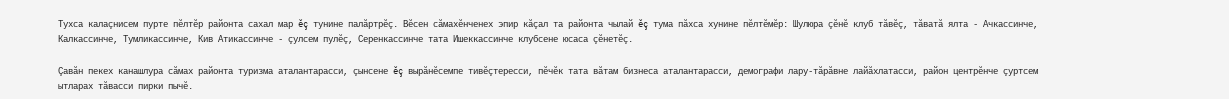Тухса калаçнисем пурте пĕлтĕр районта сахал мар ĕç тунине палăртрĕç. Вĕсен сăмахĕнченех эпир кăçал та районта чылай ĕç тума пăхса хунине пĕлтĕмĕр: Шулюра çĕнĕ клуб тăвĕç, тăватă ялта - Ачкассинче, Калкассинче, Тумликассинче, Кив Атикассинче - çулсем пулĕç, Серенкассинче тата Ишеккассинче клубсене юсаса çĕнетĕç.

Çавăн пекех канашлура сăмах районта туризма аталантарасси, çынсене ĕç вырăнĕсемпе тивĕçтересси, пĕчĕк тата вăтам бизнеса аталантарасси, демографи лару-тăрăвне лайăхлатасси, район центрĕнче çуртсем ытларах тăвасси пирки пычĕ.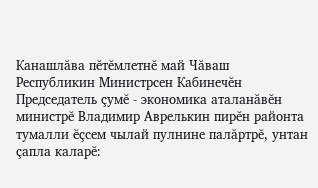Канашлăва пĕтĕмлетнĕ май Чăваш Республикин Министрсен Кабинечĕн Председатель çумĕ - экономика аталанăвĕн министрĕ Владимир Аврелькин пирĕн районта тумалли ĕçсем чылай пулнине палăртрĕ, унтан çапла каларĕ: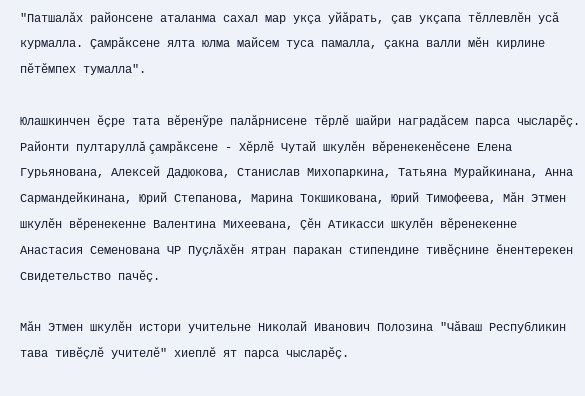"Патшалăх районсене аталанма сахал мар укçа уйăрать, çав укçапа тĕллевлĕн усă курмалла. Çамрăксене ялта юлма майсем туса памалла, çакна валли мĕн кирлине пĕтĕмпех тумалла".

Юлашкинчен ĕçре тата вĕренỹре палăрнисене тĕрлĕ шайри наградăсем парса чысларĕç. Районти пултаруллă çамрăксене - Хĕрлĕ Чутай шкулĕн вĕренекенĕсене Елена Гурьянована, Алексей Дадюкова, Станислав Михопаркина, Татьяна Мурайкинана, Анна Сармандейкинана, Юрий Степанова, Марина Токшикована, Юрий Тимофеева, Мăн Этмен шкулĕн вĕренекенне Валентина Михеевана, Çĕн Атикасси шкулĕн вĕренекенне Анастасия Семенована ЧР Пуçлăхĕн ятран паракан стипендине тивĕçнине ĕнентерекен Свидетельство пачĕç.

Мăн Этмен шкулĕн истори учительне Николай Иванович Полозина "Чăваш Республикин тава тивĕçлĕ учителĕ" хиеплĕ ят парса чысларĕç.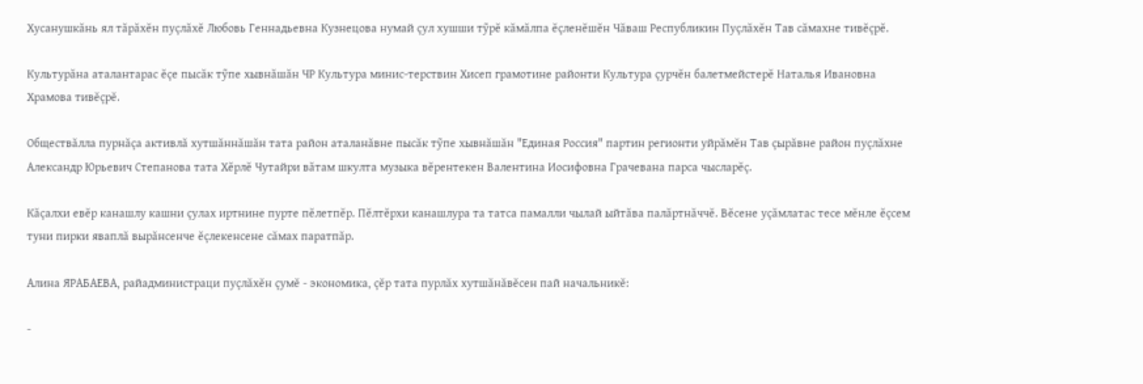Хусанушкăнь ял тăрăхĕн пуçлăхĕ Любовь Геннадьевна Кузнецова нумай çул хушши тỹрĕ кăмăлпа ĕçленĕшĕн Чăваш Республикин Пуçлăхĕн Тав сăмахне тивĕçрĕ.

Культурăна аталантарас ĕçе пысăк тỹпе хывнăшăн ЧР Культура минис-терствин Хисеп грамотине районти Культура çурчĕн балетмейстерĕ Наталья Ивановна Храмова тивĕçрĕ.

Обществăлла пурнăçа активлă хутшăннăшăн тата район аталанăвне пысăк тỹпе хывнăшăн "Единая Россия" партин регионти уйрăмĕн Тав çырăвне район пуçлăхне Александр Юрьевич Степанова тата Хĕрлĕ Чутайри вăтам шкулта музыка вĕрентекен Валентина Иосифовна Грачевана парса чысларĕç.

Кăçалхи евĕр канашлу кашни çулах иртнине пурте пĕлетпĕр. Пĕлтĕрхи канашлура та татса памалли чылай ыйтăва палăртнăччĕ. Вĕсене уçăмлатас тесе мĕнле ĕçсем туни пирки яваплă вырăнсенче ĕçлекенсене сăмах паратпăр.

Алина ЯРАБАЕВА, райадминистраци пуçлăхĕн çумĕ - экономика, çĕр тата пурлăх хутшăнăвĕсен пай начальникĕ:

-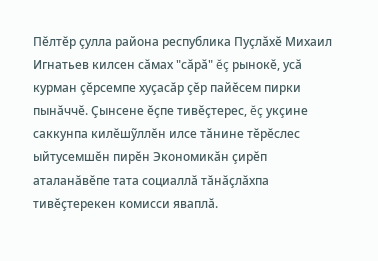Пĕлтĕр çулла района республика Пуçлăхĕ Михаил Игнатьев килсен сăмах "сăрă" ĕç рынокĕ, усă курман çĕрсемпе хуçасăр çĕр пайĕсем пирки пынăччĕ. Çынсене ĕçпе тивĕçтерес, ĕç укçине саккунпа килĕшỹллĕн илсе тăнине тĕрĕслес ыйтусемшĕн пирĕн Экономикăн çирĕп аталанăвĕпе тата социаллă тăнăçлăхпа тивĕçтерекен комисси яваплă.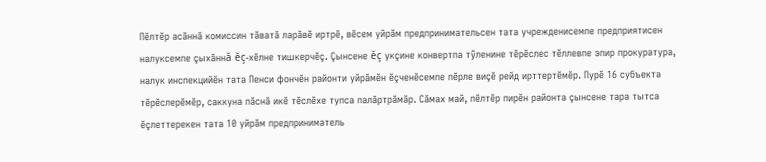Пĕлтĕр асăннă комиссин тăватă ларăвĕ иртрĕ, вĕсем уйрăм предпринимательсен тата учрежденисемпе предприятисен налуксемпе çыхăннă ĕç-хĕлне тишкерчĕç. Çынсене ĕç укçине конвертпа тỹленине тĕрĕслес тĕллевпе эпир прокуратура, налук инспекцийĕн тата Пенси фончĕн районти уйрăмĕн ĕçченĕсемпе пĕрле виçĕ рейд ирттертĕмĕр. Пурĕ 16 субъекта тĕрĕслерĕмĕр, саккуна пăснă икĕ тĕслĕхе тупса палăртрăмăр. Сăмах май, пĕлтĕр пирĕн районта çынсене тара тытса ĕçлеттерекен тата 10 уйрăм предприниматель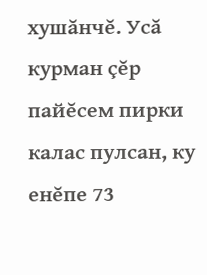хушăнчĕ. Усă курман çĕр пайĕсем пирки калас пулсан, ку енĕпе 73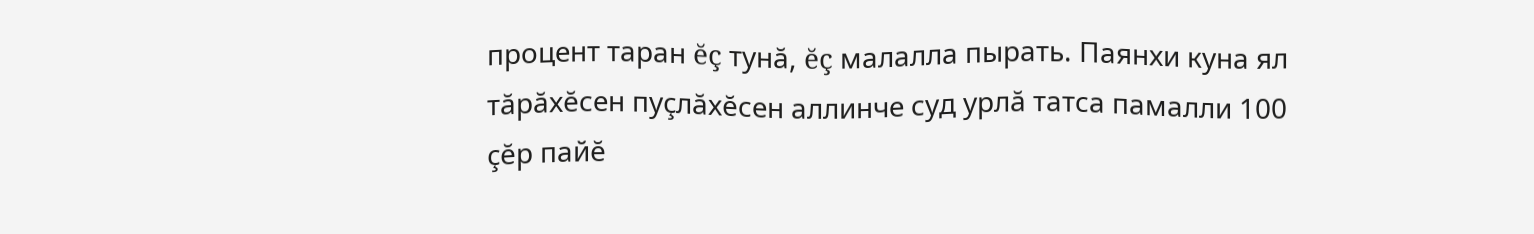процент таран ĕç тунă, ĕç малалла пырать. Паянхи куна ял тăрăхĕсен пуçлăхĕсен аллинче суд урлă татса памалли 100 çĕр пайĕ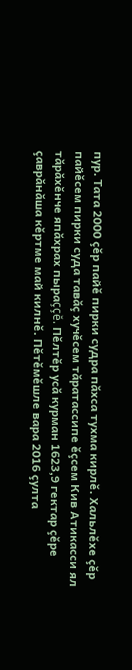пур. Тата 2000 çĕр пайĕ пирки судра пăхса тухма кирлĕ. Хальлĕхе çĕр пайĕсем пирки суда тавăç хучĕсем тăратассипе ĕçсем Кив Атикасси ял тăрăхĕнче япăхрах пыраççĕ. Пĕлтĕр усă курман 1623,9 гектар çĕре çаврăнăша кĕртме май килнĕ. Пĕтĕмĕшле вара 2016 çулта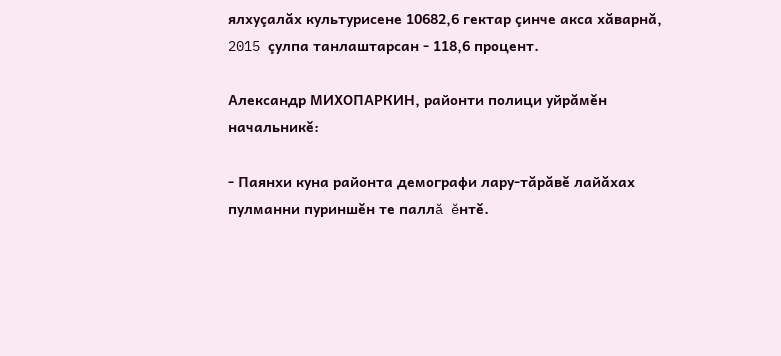ялхуçалăх культурисене 10682,6 гектар çинче акса хăварнă, 2015 çулпа танлаштарсан - 118,6 процент.

Александр МИХОПАРКИН, районти полици уйрăмĕн начальникĕ:

- Паянхи куна районта демографи лару-тăрăвĕ лайăхах пулманни пуриншĕн те паллă ĕнтĕ.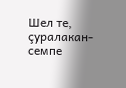Шел те, çуралакан-семпе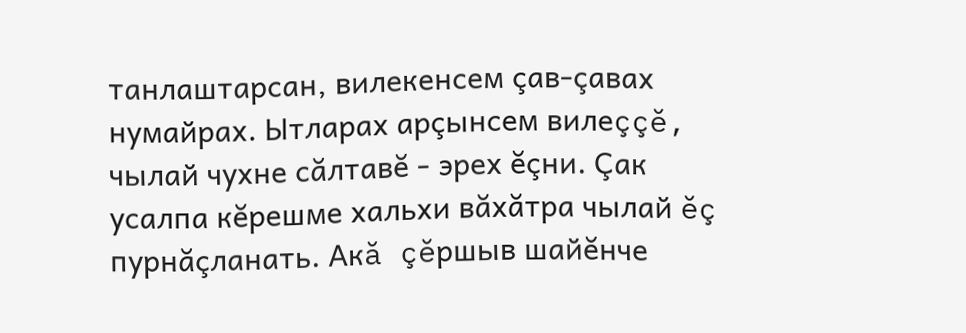танлаштарсан, вилекенсем çав-çавах нумайрах. Ытларах арçынсем вилеççĕ, чылай чухне сăлтавĕ - эрех ĕçни. Çак усалпа кĕрешме хальхи вăхăтра чылай ĕç пурнăçланать. Акă çĕршыв шайĕнче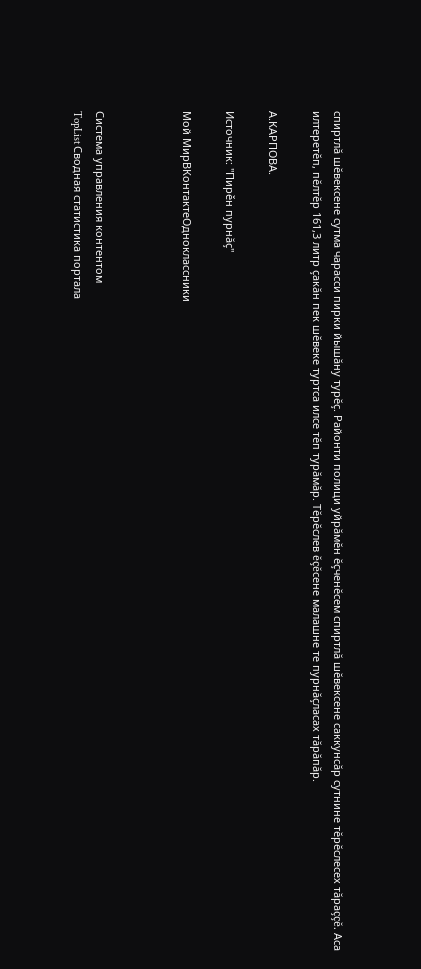спиртлă шĕвексене сутма чарасси пирки йышăну турĕç. Районти полици уйрăмĕн ĕçченĕсем спиртлă шĕвексене саккунсăр сутнине тĕрĕслесех тăраççĕ. Аса илтеретĕп, пĕлтĕр 161,3 литр çакăн пек шĕвеке туртса илсе тĕп турăмăр. Тĕрĕслев ĕçĕсене малашне те пурнăçласах тăрăпăр.

А.КАРПОВА.

Источник: "Пирěн пурнăç"

Мой МирВКонтактеОдноклассники



Система управления контентом
TopList Сводная статистика портала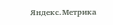Яндекс.Метрика